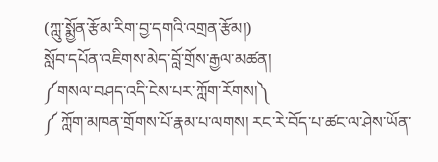(ཀླུ་སྨྱོན་རྩོམ་རིག་བྱ་དགའི་འགྲན་རྩོམ།)
སློབ་དཔོན་འཇིགས་མེད་བློ་གྲོས་རྒྱལ་མཚན།
༼གསལ་བཤད་འདི་ངེས་པར་ཀློག་རོགས།༽
༼ ཀློག་མཁན་གྲོགས་པོ་རྣམ་པ་ལགས། རང་རེ་བོད་པ་ཚང་ལ་ཤེས་ཡོན་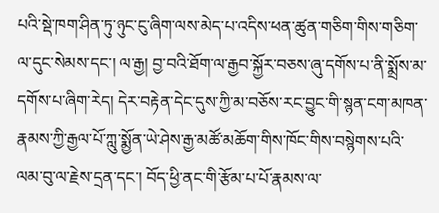པའི་སྡེ་ཁག་ཤིན་ཏུ་ཉུང་ངུ་ཞིག་ལས་མེད་པ་འདིས་ཕན་ཚུན་གཅིག་གིས་གཅིག་ལ་དུང་སེམས་དང་། ལ་རྒྱ། བྱ་བའི་ཐོག་ལ་རྒྱབ་སྐྱོར་བཅས་ཞུ་དགོས་པ་ནི་སྨྲོས་མ་དགོས་པ་ཞིག་རེད། དེར་བརྟེན་དེང་དུས་ཀྱི་མ་བཅོས་རང་བྱུང་གི་སྙན་ངག་མཁན་རྣམས་ཀྱི་རྒྱལ་པོ་ཀླུ་སྨྱོན་ཡེ་ཤེས་རྒྱ་མཚོ་མཆོག་གིས་ཁོང་གིས་བསྙེགས་པའི་ལམ་བུ་ལ་རྗེས་དྲན་དང་། བོད་ཕྱི་ནང་གི་རྩོམ་པ་པོ་རྣམས་ལ་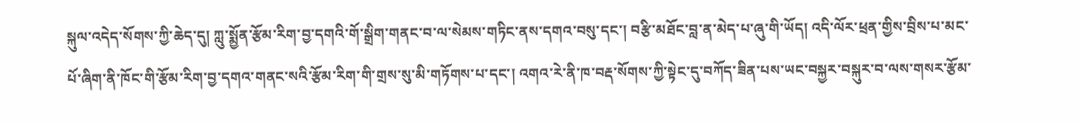སྐུལ་འདེད་སོགས་ཀྱི་ཆེད་དུ། ཀླུ་སྨྱོན་རྩོམ་རིག་བྱ་དགའི་གོ་སྒྲིག་གནང་བ་ལ་སེམས་གཏིང་ནས་དགའ་བསུ་དང་། བརྩི་མཐོང་བླ་ན་མེད་པ་ཞུ་གི་ཡོད། འདི་ལོར་ཕྲན་གྱིས་བྲིས་པ་མང་པོ་ཞིག་ནི་ཁོང་གི་རྩོམ་རིག་བྱ་དགའ་གནང་སའི་རྩོམ་རིག་གི་གྲས་སུ་མི་གཏོགས་པ་དང་། འགའ་རེ་ནི་ཁ་བརྡ་སོགས་ཀྱི་སྟེང་དུ་བཀོད་ཟིན་པས་ཡང་བསྐྱར་བསྐུར་བ་ལས་གསར་རྩོམ་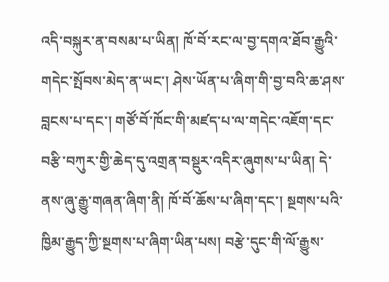འདི་བསྐུར་ན་བསམ་པ་ཡིན། ཁོ་བོ་རང་ལ་བྱ་དགའ་ཐོབ་རྒྱུའི་གདེང་སྤོབས་མེད་ན་ཡང་། ཤེས་ཡོན་པ་ཞིག་གི་བྱ་བའི་ཆ་ཤས་བླངས་པ་དང་། གཙོ་བོ་ཁོང་གི་མཛད་པ་ལ་གདེང་འཇོག་དང་བརྩི་བཀུར་གྱི་ཆེད་དུ་འགྲན་བསྡུར་འདིར་ཞུགས་པ་ཡིན། དེ་ནས་ཞུ་རྒྱུ་གཞན་ཞིག་ནི། ཁོ་བོ་ཆོས་པ་ཞིག་དང་། སྔགས་པའི་ཁྱིམ་རྒྱུད་ཀྱི་སྔགས་པ་ཞིག་ཡིན་པས། བརྩེ་དུང་གི་ལོ་རྒྱུས་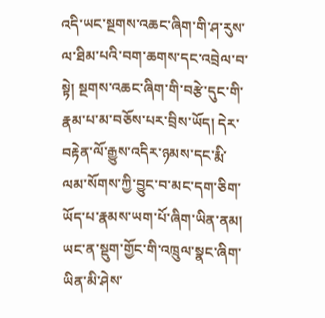འདི་ཡང་སྔགས་འཆང་ཞིག་གི་ཤ་རུས་ལ་ཐིམ་པའི་བག་ཆགས་དང་འབྲེལ་བ་སྟེ། སྔགས་འཆང་ཞིག་གི་བརྩེ་དུང་གི་རྣམ་པ་མ་བཅོས་པར་བྲིས་ཡོད། དེར་བརྟེན་ལོ་རྒྱུས་འདིར་ཉམས་དང་རྨི་ལམ་སོགས་ཀྱི་བྱུང་བ་མང་དག་ཅིག་ཡོད་པ་རྣམས་ཡག་པོ་ཞིག་ཡིན་ནམ། ཡང་ན་སྡུག་གྱོང་གི་འཁྲུལ་སྣང་ཞིག་ཡིན་མི་ཤེས་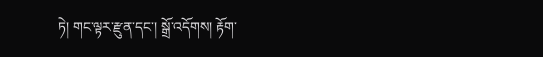ཏེ། གང་ལྟར་རྫུན་དང་། སྒྲོ་འདོགས། རྟོག་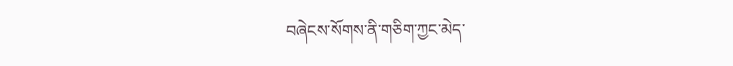བཞེངས་སོགས་ནི་གཅིག་ཀྱང་མེད་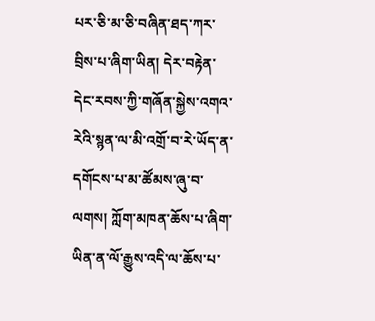པར་ཅི་མ་ཅི་བཞིན་ཐད་ཀར་བྲིས་པ་ཞིག་ཡིན། དེར་བརྟེན་དེང་རབས་ཀྱི་གཞོན་སྐྱེས་འགའ་རེའི་སྙན་ལ་མི་འགྲོ་བ་རེ་ཡོད་ན་དགོངས་པ་མ་ཚོམས་ཞུ་བ་ལགས། ཀློག་མཁན་ཆོས་པ་ཞིག་ཡིན་ན་ལོ་རྒྱུས་འདི་ལ་ཆོས་པ་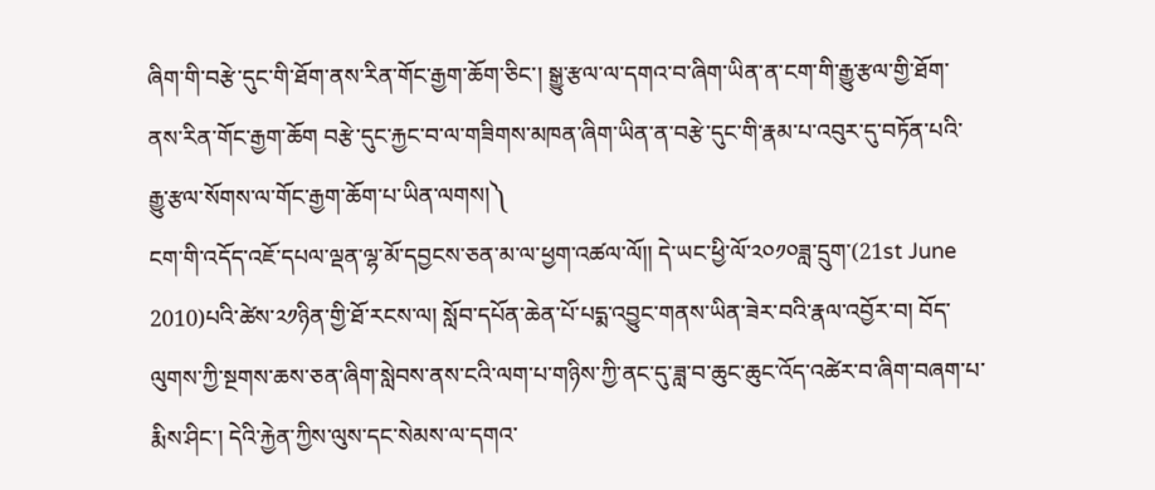ཞིག་གི་བརྩེ་དུང་གི་ཐོག་ནས་རིན་གོང་རྒྱག་ཆོག་ཅིང་། སྒྱུ་རྩལ་ལ་དགའ་བ་ཞིག་ཡིན་ན་ངག་གི་རྒྱུ་རྩལ་གྱི་ཐོག་ནས་རིན་གོང་རྒྱག་ཆོག བརྩེ་དུང་རྐྱང་བ་ལ་གཟིགས་མཁན་ཞིག་ཡིན་ན་བརྩེ་དུང་གི་རྣམ་པ་འབུར་དུ་བཏོན་པའི་རྒྱུ་རྩལ་སོགས་ལ་གོང་རྒྱག་ཆོག་པ་ཡིན་ལགས།༽
ངག་གི་འདོད་འཇོ་དཔལ་ལྡན་ལྷ་མོ་དབྱངས་ཅན་མ་ལ་ཕྱག་འཚལ་ལོ།། དེ་ཡང་ཕྱི་ལོ་༢༠༡༠ཟླ་དྲུག་(21st June 2010)པའི་ཚེས་༢༡ཉིན་གྱི་ཐོ་རངས་ལ། སློབ་དཔོན་ཆེན་པོ་པདྨ་འབྱུང་གནས་ཡིན་ཟེར་བའི་རྣལ་འབྱོར་བ། བོད་ལུགས་ཀྱི་སྔགས་ཆས་ཅན་ཞིག་སླེབས་ནས་ངའི་ལག་པ་གཉིས་ཀྱི་ནང་དུ་ཟླ་བ་ཆུང་ཆུང་འོད་འཚེར་བ་ཞིག་བཞག་པ་རྨིས་ཤིང་། དེའི་རྐྱེན་ཀྱིས་ལུས་དང་སེམས་ལ་དགའ་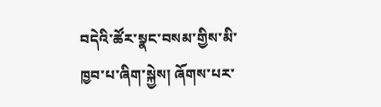བདེའི་ཚོར་སྣང་བསམ་གྱིས་མི་ཁྱབ་པ་ཞིག་སྐྱེས། ཞོགས་པར་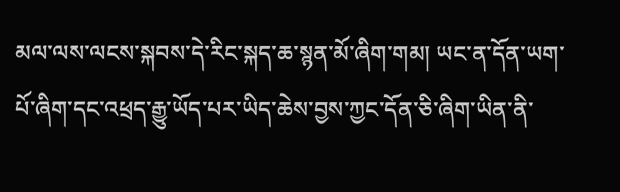མལ་ལས་ལངས་སྐབས་དེ་རིང་སྐད་ཆ་སྙན་མོ་ཞིག་གམ། ཡང་ན་དོན་ཡག་པོ་ཞིག་དང་འཕྲད་རྒྱུ་ཡོད་པར་ཡིད་ཆེས་བྱས་ཀྱང་དོན་ཅི་ཞིག་ཡིན་ནི་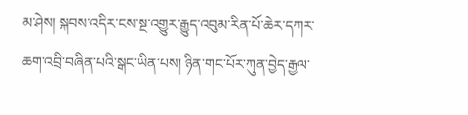མ་ཤེས། སྐབས་འདིར་ངས་སྔ་འགྱུར་རྒྱུད་འབུམ་རིན་པོ་ཆེར་དཀར་ཆག་འབྲི་བཞིན་པའི་སྒང་ཡིན་པས། ཉིན་གང་པོར་ཀུན་བྱེད་རྒྱལ་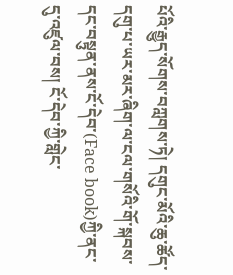པོའི་རྒྱུད་སོགས་བཀླགས་ཏེ། དགུང་མོའི་ཆུ་ཚོད་དགུ་པ་ཡར་མར་ཞིག་ལ་ངལ་གསོའི་གོ་སྐབས་དང་བསྟུན་ནས་ངོ་དེབ་(Face book)ཀྱི་ནང་དུ་འཛུལ་བས། ངོ་དེབ་ཀྱི་གླེང་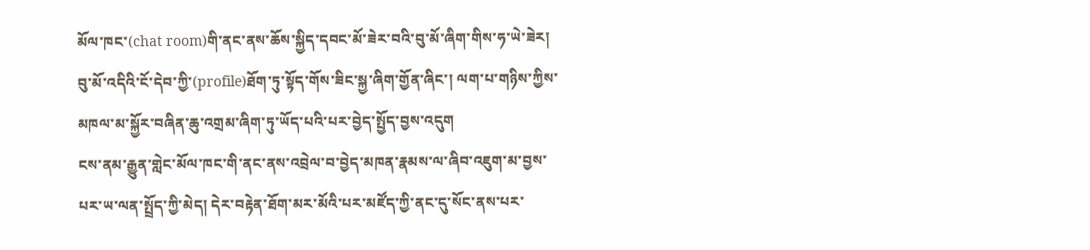མོལ་ཁང་(chat room)གི་ནང་ནས་ཆོས་སྐྱིད་དབང་མོ་ཟེར་བའི་བུ་མོ་ཞིག་གིས་ཧ་ཡེ་ཟེར། བུ་མོ་འདིའི་ངོ་དེབ་ཀྱི་(profile)ཐོག་ཏུ་སྟོད་གོས་ཟིང་སྐྱ་ཞིག་གྱོན་ཞིང་། ལག་པ་གཉིས་ཀྱིས་མཁལ་མ་སྐྱོར་བཞིན་ཆུ་འགྲམ་ཞིག་ཏུ་ཡོད་པའི་པར་བྱེད་སྤྱོད་བྱས་འདུག
ངས་ནམ་རྒྱུན་གླེང་མོལ་ཁང་གི་ནང་ནས་འབྲེལ་བ་བྱེད་མཁན་རྣམས་ལ་ཞིབ་འཇུག་མ་བྱས་པར་ཡ་ལན་སྤྲོད་ཀྱི་མེད། དེར་བརྟེན་ཐོག་མར་མོའི་པར་མཛོད་ཀྱི་ནང་དུ་སོང་ནས་པར་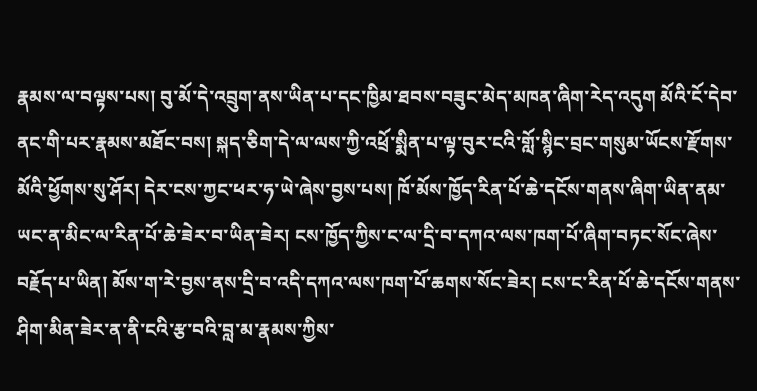རྣམས་ལ་བལྟས་པས། བུ་མོ་དེ་འབྲུག་ནས་ཡིན་པ་དང་ཁྱིམ་ཐབས་བཟུང་མེད་མཁན་ཞིག་རེད་འདུག མོའི་ངོ་དེབ་ནང་གི་པར་རྣམས་མཐོང་བས། སྐད་ཅིག་དེ་ལ་ལས་ཀྱི་འཕྲོ་སྨིན་པ་ལྟ་བུར་ངའི་གློ་སྙིང་བྲང་གསུམ་ཡོངས་རྫོགས་མོའི་ཕྱོགས་སུ་ཤོར། དེར་ངས་ཀྱང་ཕར་ཧ་ཡེ་ཞེས་བྱས་པས། ཁོ་མོས་ཁྱོད་རིན་པོ་ཆེ་དངོས་གནས་ཞིག་ཡིན་ནམ་ཡང་ན་མིང་ལ་རིན་པོ་ཆེ་ཟེར་བ་ཡིན་ཟེར། ངས་ཁྱོད་ཀྱིས་ང་ལ་དྲི་བ་དཀའ་ལས་ཁག་པོ་ཞིག་བཏང་སོང་ཞེས་བརྗོད་པ་ཡིན། མོས་ག་རེ་བྱས་ནས་དྲི་བ་འདི་དཀའ་ལས་ཁག་པོ་ཆགས་སོང་ཟེར། ངས་ང་རིན་པོ་ཆེ་དངོས་གནས་ཤིག་མིན་ཟེར་ན་ནི་ངའི་རྩ་བའི་བླ་མ་རྣམས་ཀྱིས་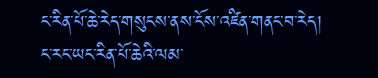ང་རིན་པོ་ཆེ་རེད་གསུངས་ནས་ངོས་འཛིན་གནང་བ་རེད། ང་རང་ཡང་རིན་པོ་ཆེའི་ལམ་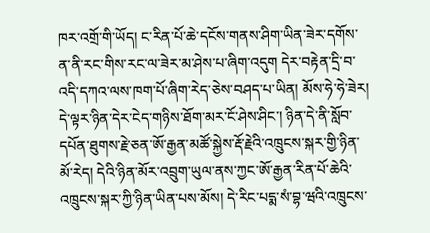ཁར་འགྲོ་གི་ཡོད། ང་རིན་པོ་ཆེ་དངོས་གནས་ཤིག་ཡིན་ཟེར་དགོས་ན་ནི་རང་གིས་རང་ལ་ཟེར་མ་ཤེས་པ་ཞིག་འདུག དེར་བརྟེན་དྲི་བ་འདི་དཀའ་ལས་ཁག་པོ་ཞིག་རེད་ཅེས་བཤད་པ་ཡིན། མོས་ཧེ་ཧེ་ཟེར། དེ་ལྟར་ཉིན་དེར་ངེད་གཉིས་ཐོག་མར་ངོ་ཤེས་ཤིང་། ཉིན་དེ་ནི་སློབ་དཔོན་ཐུགས་རྗེ་ཅན་ཨོ་རྒྱན་མཚོ་སྐྱེས་རྡོ་རྗེའི་འཁྲུངས་སྐར་གྱི་ཉིན་མོ་རེད། དེའི་ཉིན་མོར་འབྲུག་ཡུལ་ནས་ཀྱང་ཨོ་རྒྱན་རིན་པོ་ཆེའི་འཁྲུངས་སྐར་ཀྱི་ཉིན་ཡིན་པས་མོས། དེ་རིང་པདྨ་སཾ་བྷ་ཝའི་འཁྲུངས་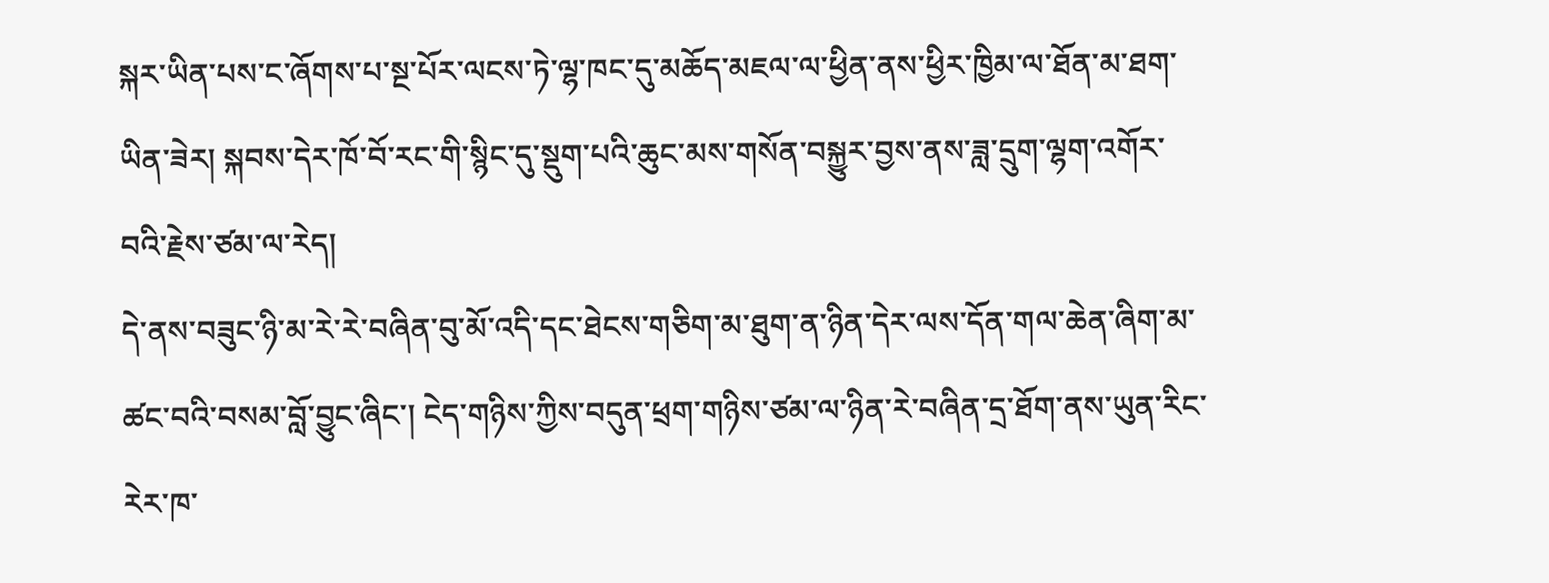སྐར་ཡིན་པས་ང་ཞོགས་པ་སྔ་པོར་ལངས་ཏེ་ལྷ་ཁང་དུ་མཆོད་མཇལ་ལ་ཕྱིན་ནས་ཕྱིར་ཁྱིམ་ལ་ཐོན་མ་ཐག་ཡིན་ཟེར། སྐབས་དེར་ཁོ་བོ་རང་གི་སྙིང་དུ་སྡུག་པའི་ཆུང་མས་གསོན་བསྐྱུར་བྱས་ནས་ཟླ་དྲུག་ལྷག་འགོར་བའི་རྗེས་ཙམ་ལ་རེད།
དེ་ནས་བཟུང་ཉི་མ་རེ་རེ་བཞིན་བུ་མོ་འདི་དང་ཐེངས་གཅིག་མ་ཐུག་ན་ཉིན་དེར་ལས་དོན་གལ་ཆེན་ཞིག་མ་ཚང་བའི་བསམ་བློ་བྱུང་ཞིང་། ངེད་གཉིས་ཀྱིས་བདུན་ཕྲག་གཉིས་ཙམ་ལ་ཉིན་རེ་བཞིན་དྲ་ཐོག་ནས་ཡུན་རིང་རེར་ཁ་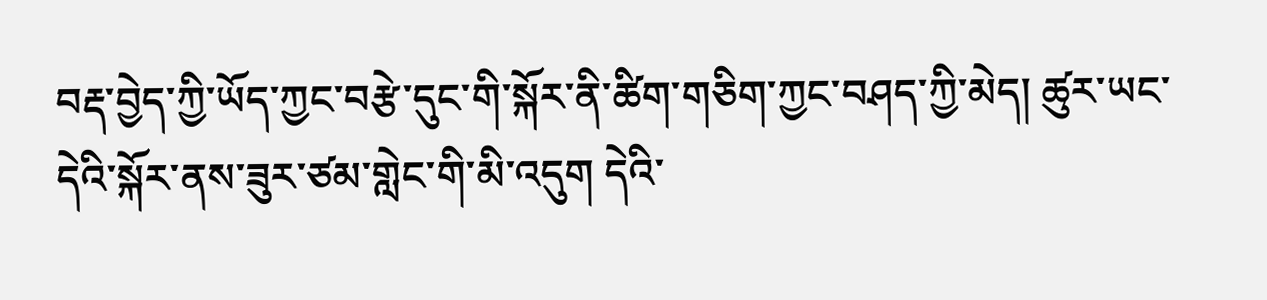བརྡ་བྱེད་ཀྱི་ཡོད་ཀྱང་བརྩེ་དུང་གི་སྐོར་ནི་ཚིག་གཅིག་ཀྱང་བཤད་ཀྱི་མེད། ཚུར་ཡང་དེའི་སྐོར་ནས་ཟུར་ཙམ་གླེང་གི་མི་འདུག དེའི་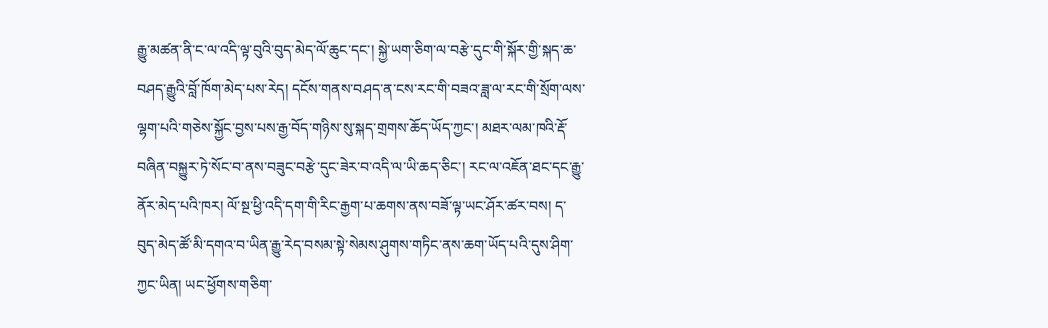རྒྱུ་མཚན་ནི་ང་ལ་འདི་ལྟ་བུའི་བུད་མེད་ལོ་ཆུང་དང་། སྐྱེ་ཡག་ཅིག་ལ་བརྩེ་དུང་གི་སྐོར་གྱི་སྐད་ཆ་བཤད་རྒྱུའི་བློ་ཁོག་མེད་པས་རེད། དངོས་གནས་བཤད་ན་ངས་རང་གི་བཟའ་ཟླ་ལ་རང་གི་སྲོག་ལས་ལྷག་པའི་གཅེས་སྐྱོང་བྱས་པས་རྒྱ་བོད་གཉིས་སུ་སྐད་གྲགས་ཆོད་ཡོད་ཀྱང་། མཐར་ལམ་ཁའི་རྡོ་བཞིན་བསྐྱུར་ཏེ་སོང་བ་ནས་བཟུང་བརྩེ་དུང་ཟེར་བ་འདི་ལ་ཡི་ཆད་ཅིང་། རང་ལ་འཇོན་ཐང་དང་རྒྱུ་ནོར་མེད་པའི་ཁར། ལོ་སྔ་ཕྱི་འདི་དག་གི་རིང་རྒྱག་པ་ཆགས་ནས་བཟོ་ལྟ་ཡང་ཤོར་ཚར་བས། ད་བུད་མེད་ཚོ་མི་དགའ་བ་ཡིན་རྒྱུ་རེད་བསམ་སྟེ་སེམས་ཤུགས་གཏིང་ནས་ཆག་ཡོད་པའི་དུས་ཤིག་ཀྱང་ཡིན། ཡང་ཕྱོགས་གཅིག་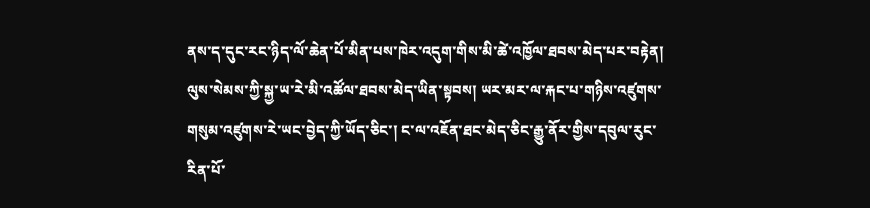ནས་ད་དུང་རང་ཉིད་ལོ་ཆེན་པོ་མིན་པས་ཁེར་འདུག་གིས་མི་ཚེ་འཁྱོལ་ཐབས་མེད་པར་བརྟེན། ལུས་སེམས་ཀྱི་སྐྱ་ཡ་རེ་མི་འཚོལ་ཐབས་མེད་ཡིན་སྟབས། ཡར་མར་ལ་རྐང་པ་གཉིས་འཛུགས་གསུམ་འཛུགས་རེ་ཡང་བྱེད་ཀྱི་ཡོད་ཅིང་། ང་ལ་འཇོན་ཐང་མེད་ཅིང་རྒྱུ་ནོར་གྱིས་དབུལ་རུང་རིན་པོ་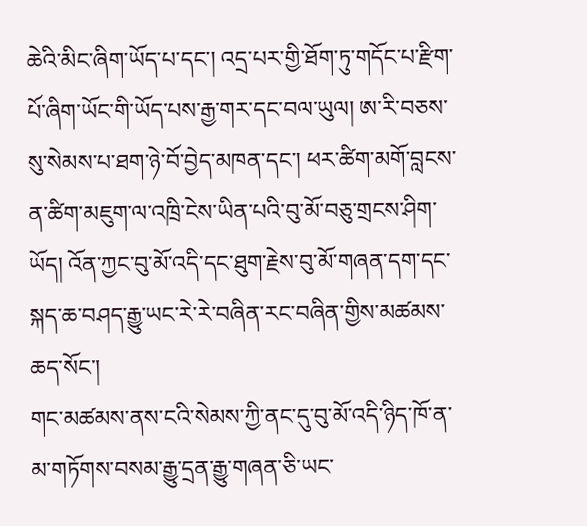ཆེའི་མིང་ཞིག་ཡོད་པ་དང་། འདྲ་པར་གྱི་ཐོག་ཏུ་གདོང་པ་རྫིག་པོ་ཞིག་ཡོང་གི་ཡོད་པས་རྒྱ་གར་དང་བལ་ཡུལ། ཨ་རི་བཅས་སུ་སེམས་པ་ཐག་ཉེ་བོ་བྱེད་མཁན་དང་། ཕར་ཚིག་མགོ་བླངས་ན་ཚིག་མཇུག་ལ་འཁྲི་ངེས་ཡིན་པའི་བུ་མོ་བཅུ་གྲངས་ཤིག་ཡོད། འོན་ཀྱང་བུ་མོ་འདི་དང་ཐུག་རྗེས་བུ་མོ་གཞན་དག་དང་སྐད་ཆ་བཤད་རྒྱུ་ཡང་རེ་རེ་བཞིན་རང་བཞིན་གྱིས་མཚམས་ཆད་སོང་།
གང་མཚམས་ནས་ངའི་སེམས་ཀྱི་ནང་དུ་བུ་མོ་འདི་ཉིད་ཁོ་ན་མ་གཏོགས་བསམ་རྒྱུ་དྲན་རྒྱུ་གཞན་ཅི་ཡང་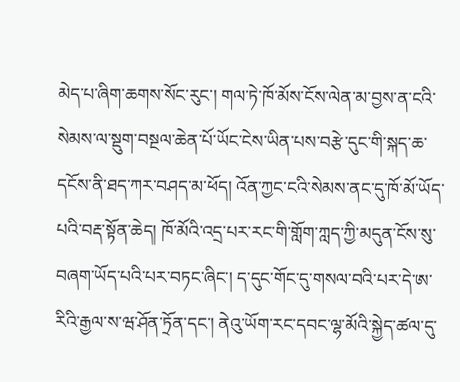མེད་པ་ཞིག་ཆགས་སོང་རུང་། གལ་ཏེ་ཁོ་མོས་ངོས་ལེན་མ་བྱས་ན་ངའི་སེམས་ལ་སྡུག་བསྔལ་ཆེན་པོ་ཡོང་ངེས་ཡིན་པས་བརྩེ་དུང་གི་སྐད་ཆ་དངོས་ནི་ཐད་ཀར་བཤད་མ་ཕོད། འོན་ཀྱང་ངའི་སེམས་ནང་དུ་ཁོ་མོ་ཡོད་པའི་བརྡ་སྟོན་ཆེད། ཁོ་མོའི་འདྲ་པར་རང་གི་གློག་ཀླད་ཀྱི་མདུན་ངོས་སུ་བཞག་ཡོད་པའི་པར་བཏང་ཞིང་། ད་དུང་གོང་དུ་གསལ་བའི་པར་དེ་ཨ་རིའི་རྒྱལ་ས་ཝ་ཤོན་ཏྲོན་དང་། ནེའུ་ཡོག་རང་དབང་ལྷ་མོའི་སྐྱེད་ཚལ་དུ་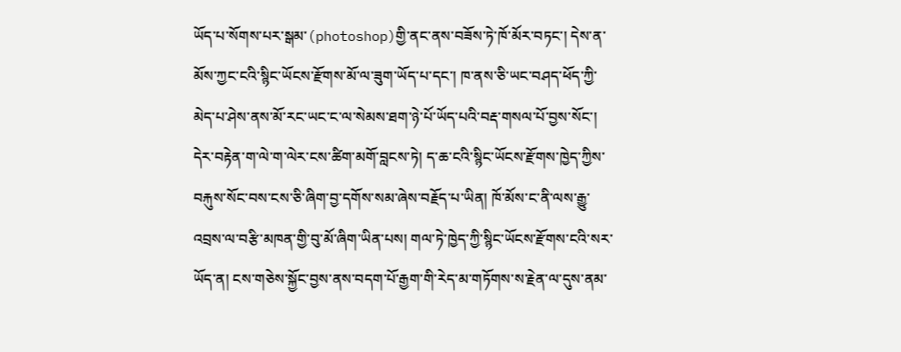ཡོད་པ་སོགས་པར་སྒམ་(photoshop)གྱི་ནང་ནས་བཟོས་ཏེ་ཁོ་མོར་བཏང་། དེས་ན་མོས་ཀྱང་ངའི་སྙིང་ཡོངས་རྫོགས་མོ་ལ་ཟུག་ཡོད་པ་དང་། ཁ་ནས་ཅི་ཡང་བཤད་ཕོད་ཀྱི་མེད་པ་ཤེས་ནས་མོ་རང་ཡང་ང་ལ་སེམས་ཐག་ཉེ་པོ་ཡོད་པའི་བརྡ་གསལ་པོ་བྱས་སོང་། དེར་བརྟེན་ག་ལེ་ག་ལེར་ངས་ཚིག་མགོ་བླངས་ཏེ། ད་ཆ་ངའི་སྙིང་ཡོངས་རྫོགས་ཁྱེད་ཀྱིས་བརྐུས་སོང་བས་ངས་ཅི་ཞིག་བྱ་དགོས་སམ་ཞེས་བརྗོད་པ་ཡིན། ཁོ་མོས་ང་ནི་ལས་རྒྱུ་འབྲས་ལ་བརྩི་མཁན་གྱི་བུ་མོ་ཞིག་ཡིན་པས། གལ་ཏེ་ཁྱེད་ཀྱི་སྙིང་ཡོངས་རྫོགས་ངའི་སར་ཡོད་ན། ངས་གཅེས་སྐྱོང་བྱས་ནས་བདག་པོ་རྒྱག་གི་རེད་མ་གཏོགས་ས་རྗེན་ལ་དུས་ནམ་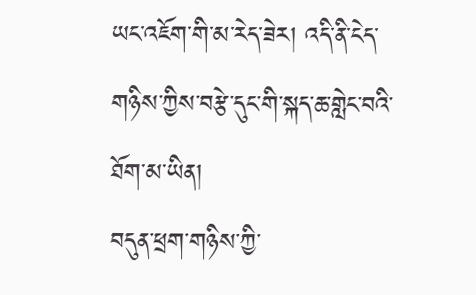ཡང་འཇོག་གི་མ་རེད་ཟེར། འདི་ནི་ངེད་གཉིས་ཀྱིས་བརྩེ་དུང་གི་སྐད་ཆ་གླེང་བའི་ཐོག་མ་ཡིན།
བདུན་ཕྲག་གཉིས་ཀྱི་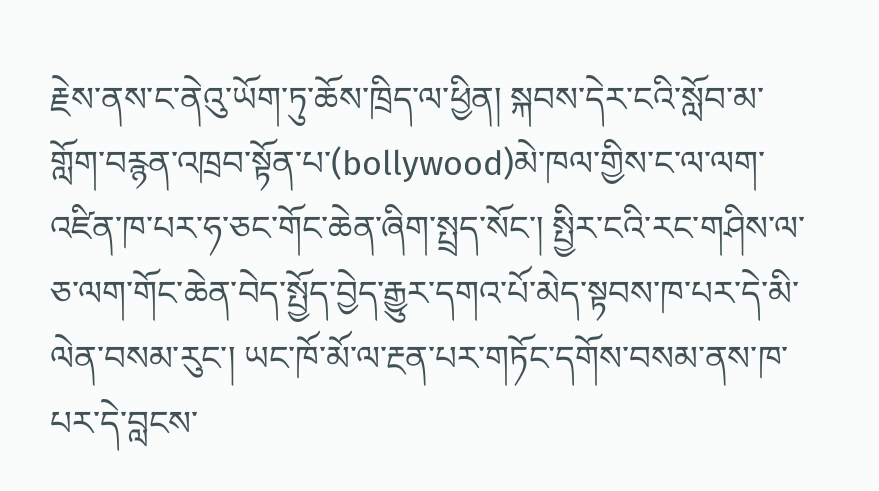རྗེས་ནས་ང་ནེའུ་ཡོག་ཏུ་ཆོས་ཁྲིད་ལ་ཕྱིན། སྐབས་དེར་ངའི་སློབ་མ་གློག་བརྙན་འཁྲབ་སྟོན་པ་(bollywood)མེ་ཁལ་གྱིས་ང་ལ་ལག་འཛིན་ཁ་པར་ཧ་ཅང་གོང་ཆེན་ཞིག་སྤྲད་སོང་། སྤྱིར་ངའི་རང་གཤིས་ལ་ཅ་ལག་གོང་ཆེན་བེད་སྤྱོད་བྱེད་རྒྱུར་དགའ་པོ་མེད་སྟབས་ཁ་པར་དེ་མི་ལེན་བསམ་རུང་། ཡང་ཁོ་མོ་ལ་རྔན་པར་གཏོང་དགོས་བསམ་ནས་ཁ་པར་དེ་བླངས་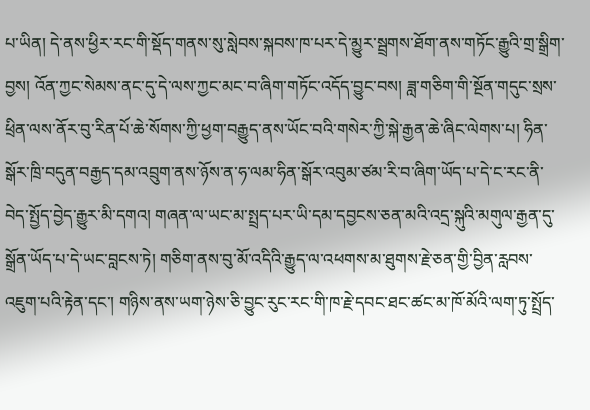པ་ཡིན། དེ་ནས་ཕྱིར་རང་གི་སྡོད་གནས་སུ་སླེབས་སྐབས་ཁ་པར་དེ་མྱུར་སྦྲགས་ཐོག་ནས་གཏོང་རྒྱུའི་གྲ་སྒྲིག་བྱས། འོན་ཀྱང་སེམས་ནང་དུ་དེ་ལས་ཀྱང་མང་བ་ཞིག་གཏོང་འདོད་བྱུང་བས། ཟླ་གཅིག་གི་སྔོན་གདུང་སྲས་ཕྲིན་ལས་ནོར་བུ་རིན་པོ་ཆེ་སོགས་ཀྱི་ཕྱག་བརྒྱུད་ནས་ཡོང་བའི་གསེར་ཀྱི་སྐེ་རྒྱན་ཆེ་ཞིང་ལེགས་པ། ཧིན་སྒོར་ཁྲི་བདུན་བརྒྱད་དམ་འབྲུག་ནས་ཉོས་ན་ཧ་ལམ་ཧིན་སྒོར་འབུམ་ཙམ་རི་བ་ཞིག་ཡོད་པ་དེ་ང་རང་ནི་བེད་སྤྱོད་བྱེད་རྒྱུར་མི་དགའ། གཞན་ལ་ཡང་མ་སྤྲད་པར་ཡི་དམ་དབྱངས་ཅན་མའི་འདྲ་སྐུའི་མགུལ་རྒྱན་དུ་སྒྲོན་ཡོད་པ་དེ་ཡང་བླངས་ཏེ། གཅིག་ནས་བུ་མོ་འདིའི་རྒྱུད་ལ་འཕགས་མ་ཐུགས་རྗེ་ཅན་གྱི་བྱིན་རླབས་འཇུག་པའི་རྟེན་དང་། གཉིས་ནས་ཡག་ཉེས་ཅི་བྱུང་རུང་རང་གི་ཁ་རྗེ་དབང་ཐང་ཚང་མ་ཁོ་མོའི་ལག་ཏུ་སྤྲོད་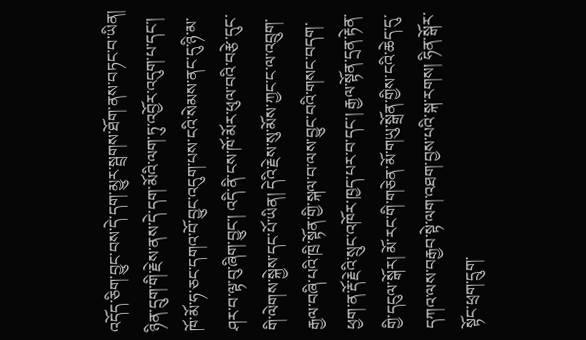འདོད་ཅིག་བྱུང་བས་དེ་དག་མྱུར་སྦྲགས་ཐོག་ནས་བཏང་བ་ཡིན། ཉིན་དྲུག་གི་རྗེས་ནས་དེ་དག་མོའི་ལག་ཏུ་འབྱོར་འདུག་པ་དང་། ཁོ་མོ་ཧ་ཅང་དགའ་བོ་བྱུང་འདུག་པས་ངའི་སེམས་ནང་དུ་ཉི་མ་ཤར་བ་ལྟ་བུ་ཞིག་བྱུང་། འདི་ནི་ངས་ཁོ་མོར་ཕུལ་བའི་བརྩེ་དུང་གི་ལེགས་སྐྱེས་དང་པོ་ཡིན། དེའི་རྗེས་སུ་མོས་ཀྱང་ང་ལ་འབྲུག་རྒྱལ་བཞི་པའི་ཁྲི་སྟོན་གྱི་སྐལ་བ་ལས་བྱུང་བའི་གསང་བདག་ཕྱག་ན་རྡོ་རྗེའི་སྲུང་འཁོར་ཁྱད་པར་བ་དང་། རྒྱལ་སྟོན་དྲན་རྟེན་གྱི་དངུལ་སྒོར། མོ་རང་གི་གཅེན་མོ་གཡུ་སྒྲོན་གྱིས་ངའི་ཆེད་དུ་དཀའ་ལས་བརྒྱབ་སྟེ་ལག་འཐག་བྱས་པའི་སྐ་རགས། ཧིན་སྒོར་སྟོང་ཕྲག་དྲུག་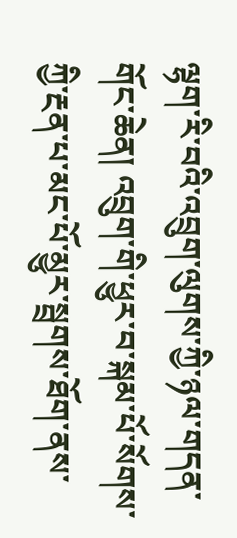ལྷག་རི་བའི་འབྲུག་ལུགས་ཀྱི་ཉལ་གདན་གོང་ཆེན། འབྲུག་གི་ཕྱུར་བ་སྐམ་པོ་སོགས་ཀྱི་རྔན་པ་མང་པོ་མྱུར་སྦྲགས་ཐོག་ནས་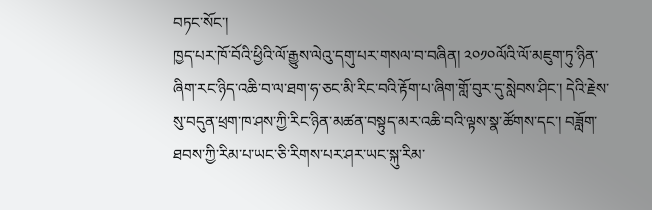བཏང་སོང་།
ཁྱད་པར་ཁོ་བོའི་ཕྱིའི་ལོ་རྒྱུས་ལེའུ་དགུ་པར་གསལ་བ་བཞིན། ༢༠༡༠ལོའི་ལོ་མཇུག་ཏུ་ཉིན་ཞིག་རང་ཉིད་འཆི་བ་ལ་ཐག་ཧ་ཅང་མི་རིང་བའི་རྟོག་པ་ཞིག་གློ་བུར་དུ་སླེབས་ཤིང་། དེའི་རྗེས་སུ་བདུན་ཕྲག་ཁ་ཤས་ཀྱི་རིང་ཉིན་མཚན་བསྟུད་མར་འཆི་བའི་ལྟས་སྣ་ཚོགས་དང་། བཟློག་ཐབས་ཀྱི་རིམ་པ་ཡང་ཅི་རིགས་པར་ཤར་ཡང་སྐུ་རིམ་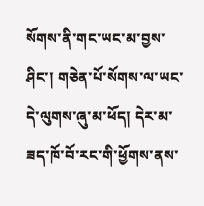སོགས་ནི་གང་ཡང་མ་བྱས་ཤིང་། གཅེན་པོ་སོགས་ལ་ཡང་དེ་ལུགས་ཞུ་མ་ཕོད། དེར་མ་ཟད་ཁོ་བོ་རང་གི་ཕྱོགས་ནས་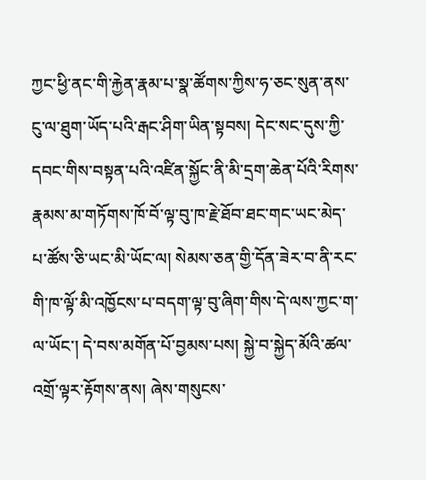ཀྱང་ཕྱི་ནང་གི་རྐྱེན་རྣམ་པ་སྣ་ཚོགས་ཀྱིས་ཧ་ཅང་སུན་ནས་ངུ་ལ་ཐུག་ཡོད་པའི་རྒང་ཤིག་ཡིན་སྟབས། དེང་སང་དུས་ཀྱི་དབང་གིས་བསྟན་པའི་འཛིན་སྐྱོང་ནི་མི་དྲག་ཆེན་པོའི་རིགས་རྣམས་མ་གཏོགས་ཁོ་བོ་ལྟ་བུ་ཁ་རྗེ་ཐོབ་ཐང་གང་ཡང་མེད་པ་ཚོས་ཅི་ཡང་མི་ཡོང་ལ། སེམས་ཅན་གྱི་དོན་ཟེར་བ་ནི་རང་གི་ཁ་ལྟོ་མི་འཁྱོངས་པ་བདག་ལྟ་བུ་ཞིག་གིས་དེ་ལས་ཀྱང་ག་ལ་ཡོང་། དེ་བས་མགོན་པོ་བྱམས་པས། སྐྱེ་བ་སྐྱེད་མོའི་ཚལ་འགྲོ་ལྟར་རྟོགས་ནས། ཞེས་གསུངས་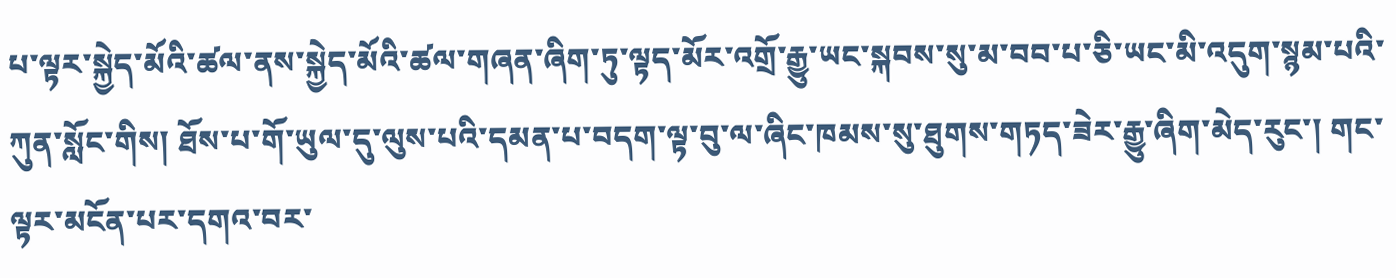པ་ལྟར་སྐྱེད་མོའི་ཚལ་ནས་སྐྱེད་མོའི་ཚལ་གཞན་ཞིག་ཏུ་ལྟད་མོར་འགྲོ་རྒྱུ་ཡང་སྐབས་སུ་མ་བབ་པ་ཅི་ཡང་མི་འདུག་སྙམ་པའི་ཀུན་སློང་གིས། ཐོས་པ་གོ་ཡུལ་དུ་ལུས་པའི་དམན་པ་བདག་ལྟ་བུ་ལ་ཞིང་ཁམས་སུ་ཐུགས་གཏད་ཟེར་རྒྱུ་ཞིག་མེད་རུང་། གང་ལྟར་མངོན་པར་དགའ་བར་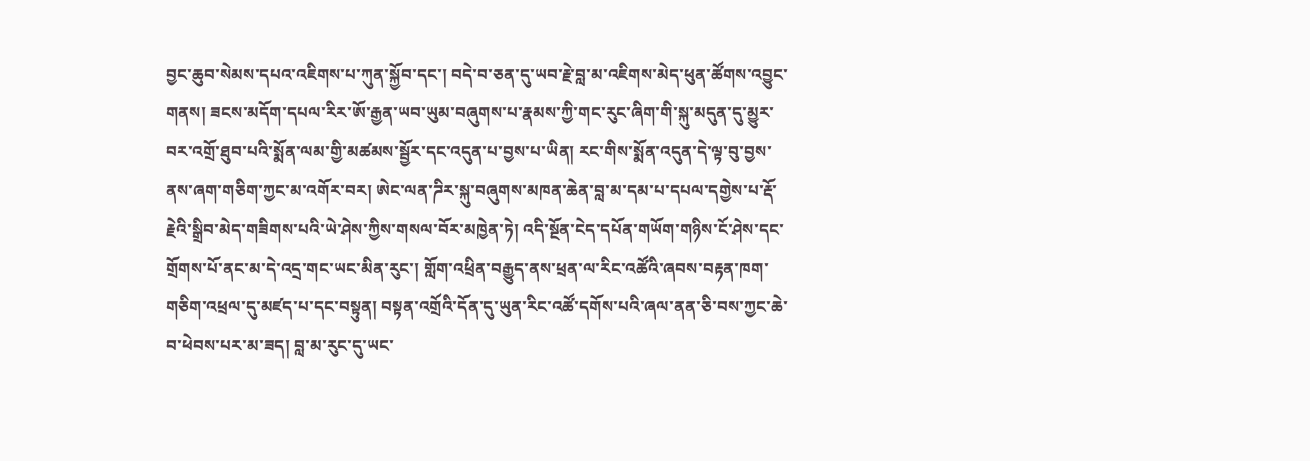བྱང་ཆུབ་སེམས་དཔའ་འཇིགས་པ་ཀུན་སྐྱོབ་དང་། བདེ་བ་ཅན་དུ་ཡབ་རྗེ་བླ་མ་འཇིགས་མེད་ཕུན་ཚོགས་འབྱུང་གནས། ཟངས་མདོག་དཔལ་རིར་ཨོ་རྒྱན་ཡབ་ཡུམ་བཞུགས་པ་རྣམས་ཀྱི་གང་རུང་ཞིག་གི་སྐུ་མདུན་དུ་མྱུར་བར་འགྲོ་ཐུབ་པའི་སྨོན་ལམ་གྱི་མཚམས་སྦྱོར་དང་འདུན་པ་བྱས་པ་ཡིན། རང་གིས་སྨོན་འདུན་དེ་ལྟ་བུ་བྱས་ནས་ཞག་གཅིག་ཀྱང་མ་འགོར་བར། ཨེང་ལན་ཌིར་སྐུ་བཞུགས་མཁན་ཆེན་བླ་མ་དམ་པ་དཔལ་དགྱེས་པ་རྡོ་རྗེའི་སྒྲིབ་མེད་གཟིགས་པའི་ཡེ་ཤེས་ཀྱིས་གསལ་བོར་མཁྱེན་ཏེ། འདི་སྔོན་ངེད་དཔོན་གཡོག་གཉིས་ངོ་ཤེས་དང་གྲོགས་པོ་ནང་མ་དེ་འདྲ་གང་ཡང་མིན་རུང་། གློག་འཕྲིན་བརྒྱུད་ནས་ཕྲན་ལ་རིང་འཚོའི་ཞབས་བརྟན་ཁག་གཅིག་འཕྲལ་དུ་མཛད་པ་དང་བསྟུན། བསྟན་འགྲོའི་དོན་དུ་ཡུན་རིང་འཚོ་དགོས་པའི་ཞལ་ནན་ཅི་བས་ཀྱང་ཆེ་བ་ཕེབས་པར་མ་ཟད། བླ་མ་རུང་དུ་ཡང་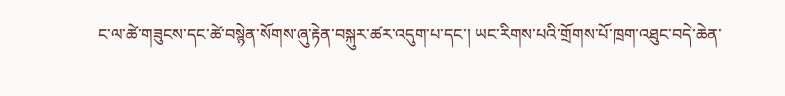ང་ལ་ཚེ་གཟུངས་དང་ཚེ་བསྙེན་སོགས་ཞུ་རྟེན་བསྐུར་ཚར་འདུག་པ་དང་། ཡང་རིགས་པའི་གྲོགས་པོ་ཁྲག་འཐུང་བདེ་ཆེན་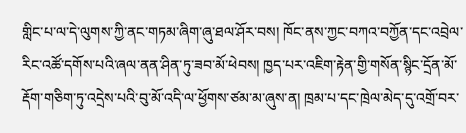གླིང་པ་ལ་དེ་ལུགས་ཀྱི་ནང་གཏམ་ཞིག་ཞུ་ཐལ་ཤོར་བས། ཁོང་ནས་ཀྱང་བཀའ་བཀྱོན་དང་འབྲེལ་རིང་འཚོ་དགོས་པའི་ཞལ་ནན་ཤིན་ཏུ་ཟབ་མོ་ཕེབས། ཁྱད་པར་འཇིག་རྟེན་གྱི་གསོན་སྙིང་དྲོན་མོ་རྡོག་གཅིག་ཏུ་འདྲེས་པའི་བུ་མོ་འདི་ལ་ཕྱོགས་ཙམ་མ་ཞུས་ན། ཁྲམ་པ་དང་ཁྲེལ་མེད་དུ་འགྲོ་བར་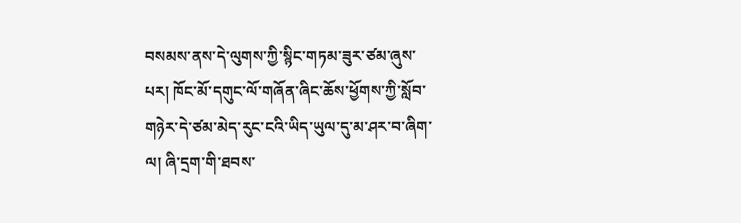བསམས་ནས་དེ་ལུགས་ཀྱི་སྙིང་གཏམ་ཟུར་ཙམ་ཞུས་པར། ཁོང་མོ་དགུང་ལོ་གཞོན་ཞིང་ཆོས་ཕྱོགས་ཀྱི་སློབ་གཉེར་དེ་ཙམ་མེད་རུང་ངའི་ཡིད་ཡུལ་དུ་མ་ཤར་བ་ཞིག་ལ། ཞི་དྲག་གི་ཐབས་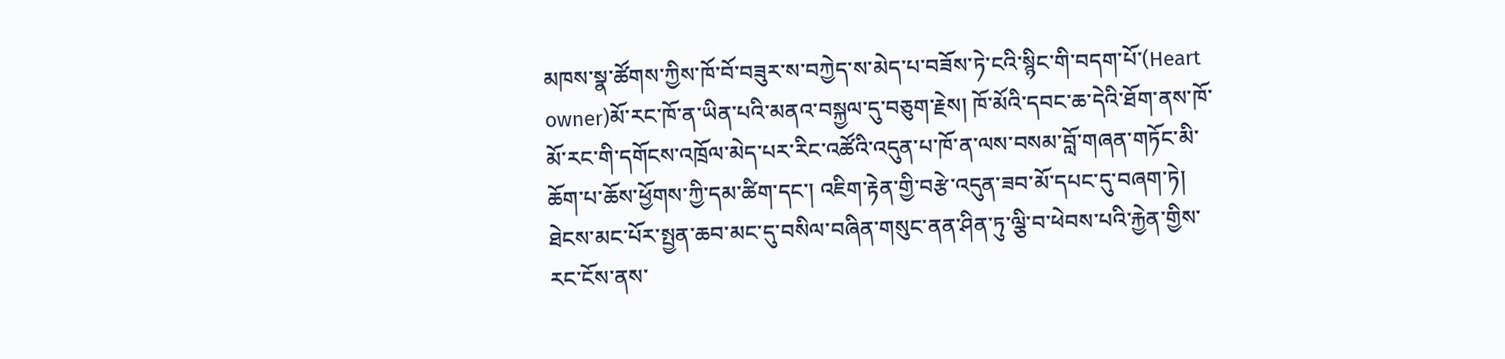མཁས་སྣ་ཚོགས་ཀྱིས་ཁོ་བོ་བཟུར་ས་བཀྱེད་ས་མེད་པ་བཟོས་ཏེ་ངའི་སྙིང་གི་བདག་པོ་(Heart owner)མོ་རང་ཁོ་ན་ཡིན་པའི་མནའ་བསྐྱལ་དུ་བཅུག་རྗེས། ཁོ་མོའི་དབང་ཆ་དེའི་ཐོག་ནས་ཁོ་མོ་རང་གི་དགོངས་འཁྲོལ་མེད་པར་རིང་འཚོའི་འདུན་པ་ཁོ་ན་ལས་བསམ་བློ་གཞན་གཏོང་མི་ཆོག་པ་ཆོས་ཕྱོགས་ཀྱི་དམ་ཚིག་དང་། འཇིག་རྟེན་གྱི་བརྩེ་འདུན་ཟབ་མོ་དཔང་དུ་བཞག་ཏེ། ཐེངས་མང་པོར་སྤྱན་ཆབ་མང་དུ་བསིལ་བཞིན་གསུང་ནན་ཤིན་ཏུ་ལྕི་བ་ཕེབས་པའི་རྐྱེན་གྱིས་རང་ངོས་ནས་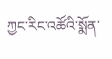ཀྱང་རིང་འཚོའི་སྨོན་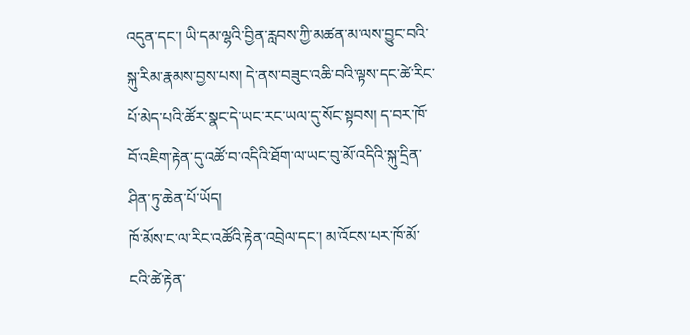འདུན་དང་། ཡི་དམ་ལྷའི་བྱིན་རླབས་ཀྱི་མཚན་མ་ལས་བྱུང་བའི་སྐུ་རིམ་རྣམས་བྱས་པས། དེ་ནས་བཟུང་འཆི་བའི་ལྟས་དང་ཚེ་རིང་པོ་མེད་པའི་ཚོར་སྣང་དེ་ཡང་རང་ཡལ་དུ་སོང་སྟབས། ད་བར་ཁོ་བོ་འཇིག་རྟེན་དུ་འཚོ་བ་འདིའི་ཐོག་ལ་ཡང་བུ་མོ་འདིའི་སྐུ་དྲིན་ཤིན་ཏུ་ཆེན་པོ་ཡོད།
ཁོ་མོས་ང་ལ་རིང་འཚོའི་རྟེན་འབྲེལ་དང་། མ་འོངས་པར་ཁོ་མོ་ངའི་ཚེ་རྟེན་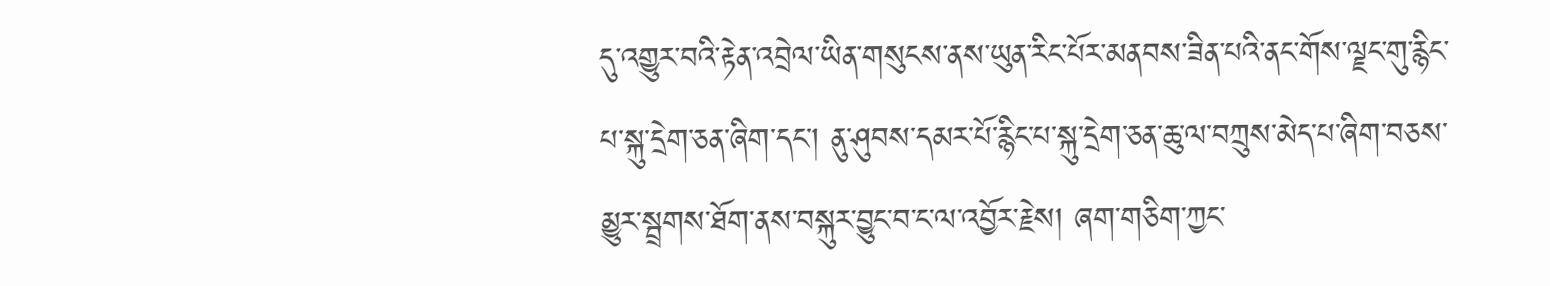དུ་འགྱུར་བའི་རྟེན་འབྲེལ་ཡིན་གསུངས་ནས་ཡུན་རིང་པོར་མནབས་ཟིན་པའི་ནང་གོས་ལྗང་གུ་རྙིང་པ་སྐུ་དྲེག་ཅན་ཞིག་དང་། ནུ་ཤུབས་དམར་པོ་རྙིང་པ་སྐུ་དྲེག་ཅན་ཆུ་ལ་བཀྲུས་མེད་པ་ཞིག་བཅས་མྱུར་སྦྲགས་ཐོག་ནས་བསྐུར་བྱུང་བ་ང་ལ་འབྱོར་རྗེས། ཞག་གཅིག་ཀྱང་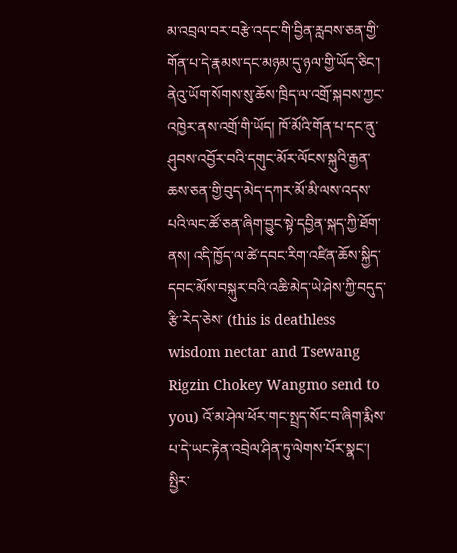མ་འབྲལ་བར་བརྩེ་འདང་གི་བྱིན་རླབས་ཅན་གྱི་གོན་པ་དེ་རྣམས་དང་མཉམ་དུ་ཉལ་གྱི་ཡོད་ཅིང་། ནེའུ་ཡོག་སོགས་སུ་ཆོས་ཁྲིད་ལ་འགྲོ་སྐབས་ཀྱང་འཁྱེར་ནས་འགྲོ་གི་ཡོད། ཁོ་མོའི་གོན་པ་དང་ནུ་ཤུབས་འབྱོར་བའི་དགུང་མོར་ལོངས་སྐུའི་རྒྱན་ཆས་ཅན་གྱི་བུད་མེད་དཀར་མོ་མི་ལས་འདས་པའི་ལང་ཚོ་ཅན་ཞིག་བྱུང་སྟེ་དབྱིན་སྐད་ཀྱི་ཐོག་ནས། འདི་ཁྱོད་ལ་ཚེ་དབང་རིག་འཛིན་ཆོས་སྐྱིད་དབང་མོས་བསྐུར་བའི་འཆི་མེད་ཡེ་ཤེས་ཀྱི་བདུད་རྩི་རེད་ཅེས་ (this is deathless wisdom nectar and Tsewang Rigzin Chokey Wangmo send to you) འོ་མ་ཤེལ་ཕོར་གང་སྤྲད་སོང་བ་ཞིག་རྨིས་པ་དེ་ཡང་རྟེན་འབྲེལ་ཤིན་ཏུ་ལེགས་པོར་སྣང་།
སྤྱིར་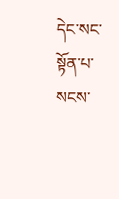དེང་སང་སྟོན་པ་སངས་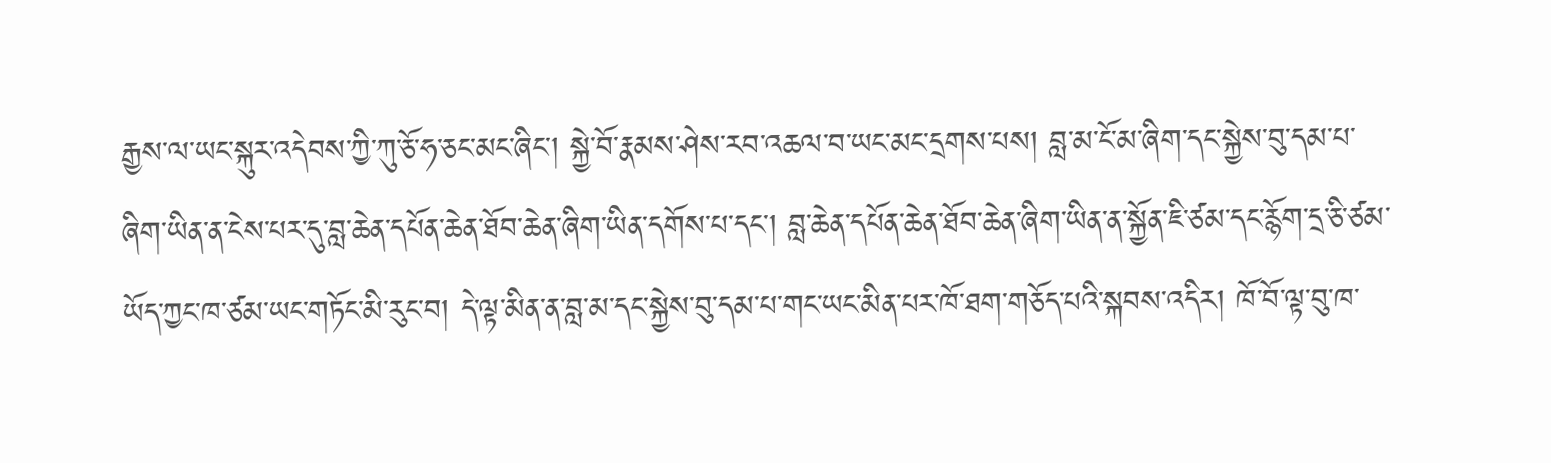རྒྱས་ལ་ཡང་སྐུར་འདེབས་ཀྱི་ཀུ་ཅོ་ཧ་ཅང་མང་ཞིང་། སྐྱེ་བོ་རྣམས་ཤེས་རབ་འཆལ་བ་ཡང་མང་དྲགས་པས། བླ་མ་ངོ་མ་ཞིག་དང་སྐྱེས་བུ་དམ་པ་ཞིག་ཡིན་ན་ངེས་པར་དུ་བླ་ཆེན་དཔོན་ཆེན་ཐོབ་ཆེན་ཞིག་ཡིན་དགོས་པ་དང་། བླ་ཆེན་དཔོན་ཆེན་ཐོབ་ཆེན་ཞིག་ཡིན་ན་སྐྱོན་ཇི་ཙམ་དང་རྙོག་དྲ་ཅི་ཙམ་ཡོད་ཀྱང་ཁ་ཙམ་ཡང་གཏོང་མི་རུང་བ། དེ་ལྟ་མིན་ན་བླ་མ་དང་སྐྱེས་བུ་དམ་པ་གང་ཡང་མིན་པར་ཁོ་ཐག་གཅོད་པའི་སྐབས་འདིར། ཁོ་བོ་ལྟ་བུ་ཁ་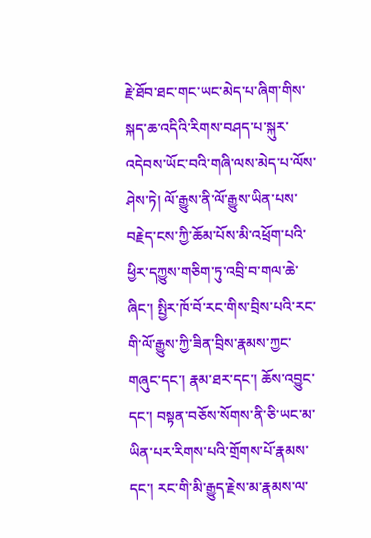རྗེ་ཐོབ་ཐང་གང་ཡང་མེད་པ་ཞིག་གིས་སྐད་ཆ་འདིའི་རིགས་བཤད་པ་སྐུར་འདེབས་ཡོང་བའི་གཞི་ལས་མེད་པ་ལོས་ཤེས་ཏེ། ལོ་རྒྱུས་ནི་ལོ་རྒྱུས་ཡིན་པས་བརྗེད་ངས་ཀྱི་ཆོམ་པོས་མི་འཕྲོག་པའི་ཕྱིར་དཀྱུས་གཅིག་ཏུ་འབྲི་བ་གལ་ཆེ་ཞིང་། སྤྱིར་ཁོ་བོ་རང་གིས་བྲིས་པའི་རང་གི་ལོ་རྒྱུས་ཀྱི་ཟིན་བྲིས་རྣམས་ཀྱང་གཞུང་དང་། རྣམ་ཐར་དང་། ཆོས་འབྱུང་དང་། བསྟན་བཅོས་སོགས་ནི་ཅི་ཡང་མ་ཡིན་པར་རིགས་པའི་གྲོགས་པོ་རྣམས་དང་། རང་གི་མི་རྒྱུད་རྗེས་མ་རྣམས་ལ་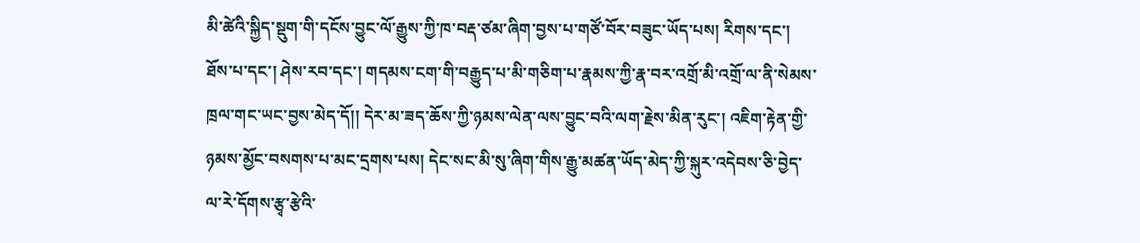མི་ཚེའི་སྐྱིད་སྡུག་གི་དངོས་བྱུང་ལོ་རྒྱུས་ཀྱི་ཁ་བརྡ་ཙམ་ཞིག་བྱས་པ་གཙོ་བོར་བཟུང་ཡོད་པས། རིགས་དང་། ཐོས་པ་དང་། ཤེས་རབ་དང་། གདམས་ངག་གི་བརྒྱུད་པ་མི་གཅིག་པ་རྣམས་ཀྱི་རྣ་བར་འགྲོ་མི་འགྲོ་ལ་ནི་སེམས་ཁྲལ་གང་ཡང་བྱས་མེད་དོ།། དེར་མ་ཟད་ཆོས་ཀྱི་ཉམས་ལེན་ལས་བྱུང་བའི་ལག་རྗེས་མིན་རུང་། འཇིག་རྟེན་གྱི་ཉམས་མྱོང་བསགས་པ་མང་དྲགས་པས། དེང་སང་མི་སུ་ཞིག་གིས་རྒྱུ་མཚན་ཡོད་མེད་ཀྱི་སྐུར་འདེབས་ཅི་བྱེད་ལ་རེ་དོགས་རྩྭ་རྩེའི་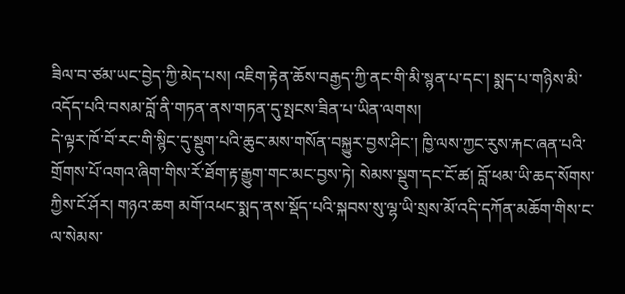ཟིལ་བ་ཙམ་ཡང་བྱེད་ཀྱི་མེད་པས། འཇིག་རྟེན་ཆོས་བརྒྱད་ཀྱི་ནང་གི་མི་སྙན་པ་དང་། སྨད་པ་གཉིས་མི་འདོད་པའི་བསམ་བློ་ནི་གཏན་ནས་གཏན་དུ་སྤངས་ཟིན་པ་ཡིན་ལགས།
དེ་ལྟར་ཁོ་བོ་རང་གི་སྙིང་དུ་སྡུག་པའི་ཆུང་མས་གསོན་བསྐྱུར་བྱས་ཤིང་། ཁྱི་ལས་ཀྱང་རུས་རྐང་ཞན་པའི་གྲོགས་པོ་འགའ་ཞིག་གིས་རོ་ཐོག་རྟ་རྒྱུག་གང་མང་བྱས་ཏེ། སེམས་སྡུག་དང་ངོ་ཚ། བློ་ཕམ་ཡི་ཆད་སོགས་ཀྱིས་ངོ་ཤོར། གཉའ་ཆག མགོ་འཕང་སྨད་ནས་སྡོད་པའི་སྐབས་སུ་ལྷ་ཡི་སྲས་མོ་འདི་དཀོན་མཆོག་གིས་ང་ལ་སེམས་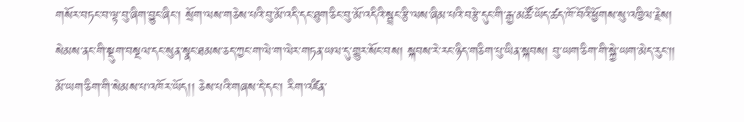གསོར་བཏང་བ་ལྟ་བུ་ཞིག་བྱུང་ཞིང་། སྲོག་ལས་གཅེས་པའི་བུ་མོ་འདི་དང་ཐུག་ཅིང་བུ་མོ་འདིའི་སྦྲང་རྩི་ལས་ཞིམ་པའི་བརྩེ་དུང་གི་རྒྱ་མཚོ་ཡོད་ཚད་ཁོ་བོའི་ཕྱོགས་སུ་འཁྱིལ་རྗེས། སེམས་ནང་གི་སྡུག་བསྔལ་དང་སུན་སྣང་ཐམས་ཅད་ཀྱང་ག་ལེ་ག་ལེར་གཏན་ཡལ་དུ་གྱུར་སོང་བས། སྐབས་རེ་རང་ཉིད་གཅིག་པུ་ཡིན་སྐབས། བུ་ཡག་ཅིག་གི་སྐྱེ་ཡག་མེད་རུང་།། མོ་ཡག་ཅིག་གི་སེམས་པ་འཁོར་ཡོད།། ཅེས་པའི་གཞས་དེ་དང་། རིག་འཛིན་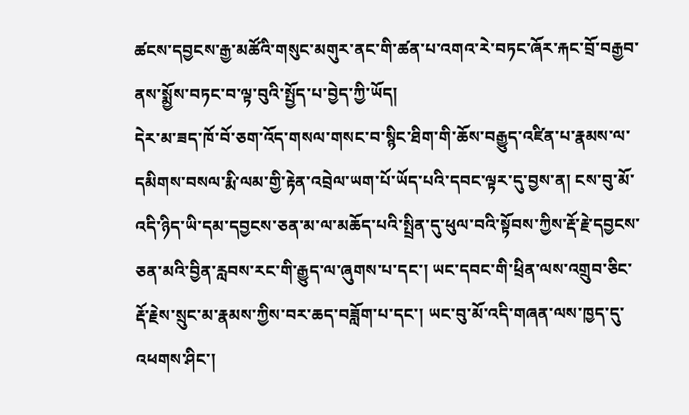ཚངས་དབྱངས་རྒྱ་མཚོའི་གསུང་མགུར་ནང་གི་ཚན་པ་འགའ་རེ་བཏང་ཞོར་རྐང་བྲོ་བརྒྱབ་ནས་སྨྱོས་བཏང་བ་ལྟ་བུའི་སྤྱོད་པ་བྱེད་ཀྱི་ཡོད།
དེར་མ་ཟད་ཁོ་བོ་ཅག་འོད་གསལ་གསང་བ་སྙིང་ཐིག་གི་ཆོས་བརྒྱུད་འཛིན་པ་རྣམས་ལ་དམིགས་བསལ་རྨི་ལམ་གྱི་རྟེན་འབྲེལ་ཡག་པོ་ཡོད་པའི་དབང་ལྟར་དུ་བྱས་ན། ངས་བུ་མོ་འདི་ཉིད་ཡི་དམ་དབྱངས་ཅན་མ་ལ་མཆོད་པའི་སྤྲིན་དུ་ཕུལ་བའི་སྟོབས་ཀྱིས་རྡོ་རྗེ་དབྱངས་ཅན་མའི་བྱིན་རླབས་རང་གི་རྒྱུད་ལ་ཞུགས་པ་དང་། ཡང་དབང་གི་ཕྲིན་ལས་འགྲུབ་ཅིང་རྡོ་རྗེས་སྲུང་མ་རྣམས་ཀྱིས་བར་ཆད་བཟློག་པ་དང་། ཡང་བུ་མོ་འདི་གཞན་ལས་ཁྱད་དུ་འཕགས་ཤིང་།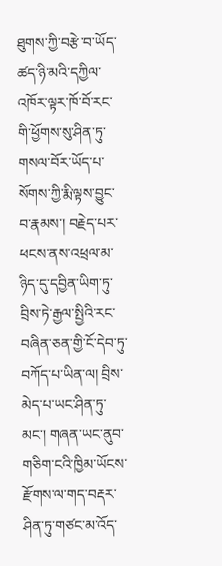ཐུགས་ཀྱི་བརྩེ་བ་ཡོད་ཚད་ཉི་མའི་དཀྱིལ་འཁོར་ལྟར་ཁོ་བོ་རང་གི་ཕྱོགས་སུ་ཤིན་ཏུ་གསལ་བོར་ཡོད་པ་སོགས་ཀྱི་རྨི་ལྟས་བྱུང་བ་རྣམས་། བརྗེད་པར་ཕངས་ནས་འཕྲལ་མ་ཉིད་དུ་དབྱིན་ཡིག་ཏུ་བྲིས་ཏེ་རྒྱལ་སྤྱིའི་རང་བཞིན་ཅན་གྱི་ངོ་དེབ་ཏུ་བཀོད་པ་ཡིན་ལ། བྲིས་མེད་པ་ཡང་ཤིན་ཏུ་མང་། གཞན་ཡང་ནུབ་གཅིག་ངའི་ཁྱིམ་ཡོངས་རྫོགས་ལ་གད་བརྡར་ཤིན་ཏུ་གཙང་མ་འོད་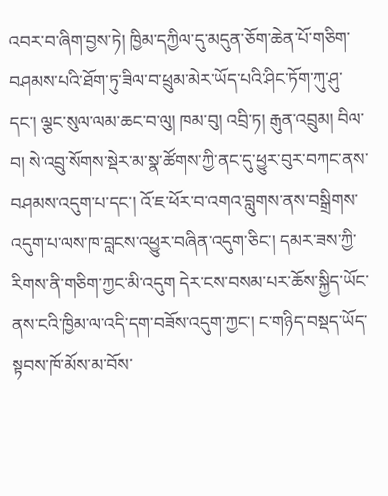འབར་བ་ཞིག་བྱས་ཏེ། ཁྱིམ་དཀྱིལ་དུ་མདུན་ཅོག་ཆེན་པོ་གཅིག་བཤམས་པའི་ཐོག་ཏུ་ཟིལ་བ་ཕྲུམ་མེར་ཡོད་པའི་ཤིང་ཏོག་ཀུ་ཤུ་དང་། ལྕང་སུལ་ལམ་ཆང་བ་ལུ། ཁམ་བུ། འབྲི་ཏ། རྒུན་འབྲུམ། བིལ་བ། སེ་འབྲུ་སོགས་སྡེར་མ་སྣ་ཚོགས་ཀྱི་ནང་དུ་ཕྱུར་བུར་བཀང་ནས་བཤམས་འདུག་པ་དང་། འོ་ཇ་ཕོར་བ་འགའ་བླུགས་ནས་བསྒྲིགས་འདུག་པ་ལས་ཁ་བླངས་འཕྱུར་བཞིན་འདུག་ཅིང་། དམར་ཟས་ཀྱི་རིགས་ནི་གཅིག་ཀྱང་མི་འདུག དེར་ངས་བསམ་པར་ཆོས་སྐྱིད་ཡོང་ནས་ངའི་ཁྱིམ་ལ་འདི་དག་བཟོས་འདུག་ཀྱང་། ང་གཉིད་བསྡད་ཡོད་སྟབས་ཁོ་མོས་མ་བོས་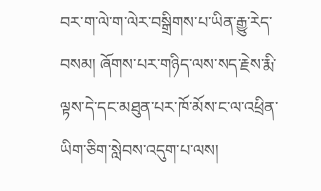བར་ག་ལེ་ག་ལེར་བསྒྲིགས་པ་ཡིན་རྒྱུ་རེད་བསམ། ཞོགས་པར་གཉིད་ལས་སད་རྗེས་རྨི་ལྟས་དེ་དང་མཐུན་པར་ཁོ་མོས་ང་ལ་འཕྲིན་ཡིག་ཅིག་སླེབས་འདུག་པ་ལས།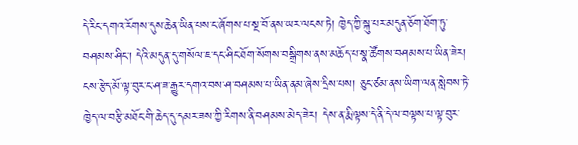དེ་རིང་དགའ་རོགས་དུས་ཆེན་ཡིན་པས་ང་ཞོགས་པ་སྔ་བོ་ནས་ཡར་ལངས་ཏེ། ཁྱེད་ཀྱི་སྐུ་པར་མདུན་ཅོག་ཐོག་ཏུ་བཤམས་ཤིང་། དེའི་མདུན་དུ་གསོལ་ཇ་དང་ཤིང་ཐོག་སོགས་བསྒྲིགས་ནས་མཆོད་པ་སྣ་ཚོགས་བཤམས་པ་ཡིན་ཟེར། ངས་རྩེད་མོ་ལྟ་བུར་ང་ཤ་ཟ་རྒྱུར་དགའ་བས་ཤ་བཤམས་པ་ཡིན་ནམ་ཞེས་དྲིས་པས། ཅུང་ཙམ་ནས་ཡིག་ལན་སླེབས་ཏེ་ཁྱེད་ལ་བརྩི་མཐོང་གི་ཆེད་དུ་དམར་ཟས་ཀྱི་རིགས་ནི་བཤམས་མེད་ཟེར། དེས་ན་རྨི་ལྟས་དེ་ནི་དེ་ལ་བལྟས་པ་ལྟ་བུར་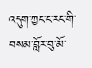འདུག་ཀྱང་ང་རང་གི་བསམ་བློར་བུ་མོ་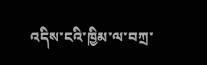འདིས་ངའི་ཁྱིམ་ལ་བཀྲ་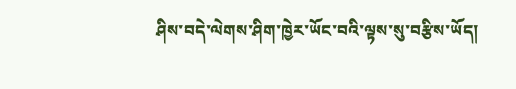ཤིས་བདེ་ལེགས་ཤིག་ཁྱེར་ཡོང་བའི་ལྟས་སུ་བརྩིས་ཡོད།